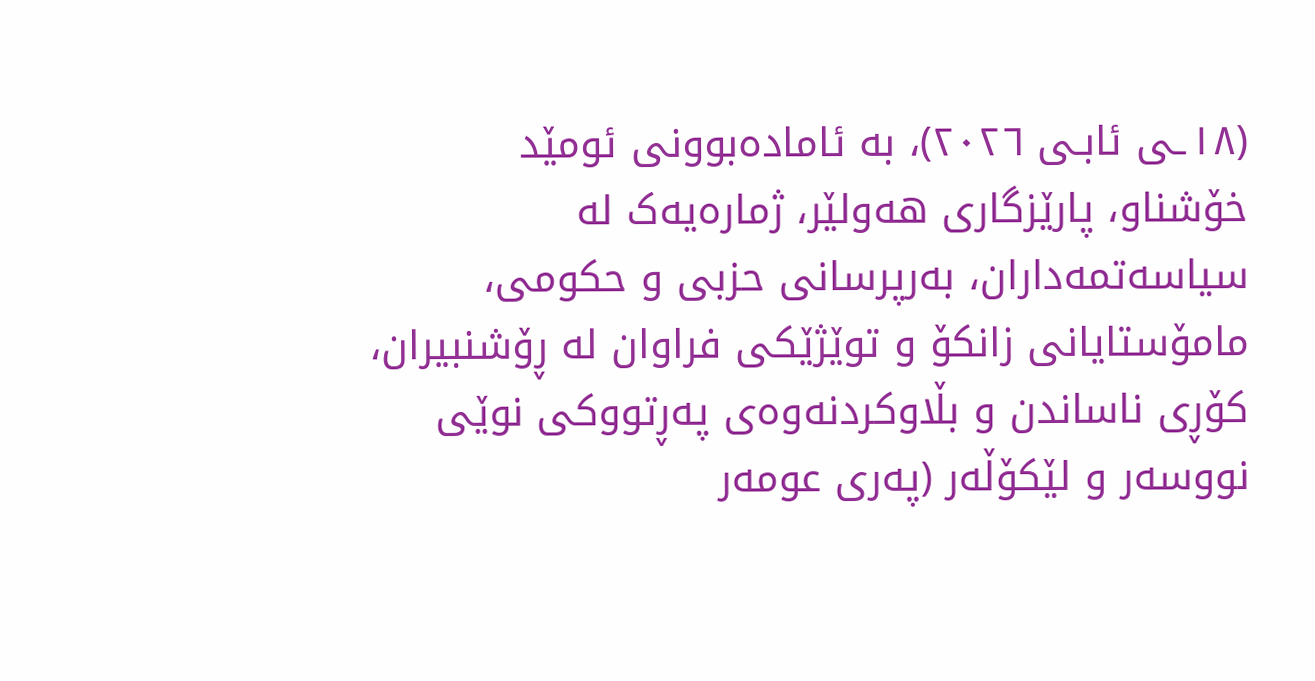(١٨ـی ئابـی ٢٠٢٦)، بە ئامادەبوونی ئومێد خۆشناو، پارێزگاری هەولێر، ژمارەیەک لە سیاسەتمەداران، بەرپرسانی حزبی و حکومی، مامۆستایانی زانکۆ و توێژێکی فراوان لە ڕۆشنبیران، کۆڕی ناساندن و بڵاوکردنەوەی پەڕتووکی نوێی نووسەر و لێکۆڵەر (پەری عومەر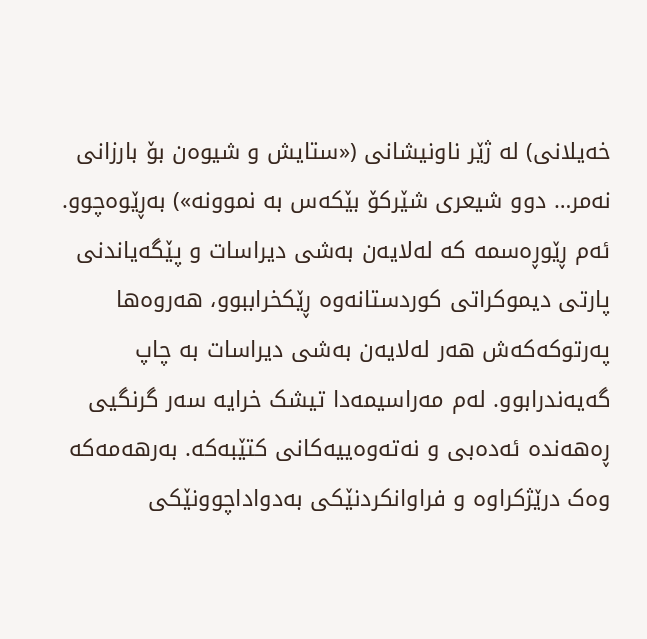خەیلانی) لە ژێر ناونیشانی («ستایش و شیوەن بۆ بارزانی نەمر… دوو شیعری شێركۆ بێكەس بە نموونە») بەڕێوەچوو.
ئەم ڕێوڕەسمە کە لەلایەن بەشی دیراسات و پێگەیاندنی پارتی دیموکراتی کوردستانەوە ڕێکخراببوو، هەروەها پەرتوکەکەش هەر لەلایەن بەشی دیراسات بە چاپ گەیەندرابوو. لەم مەراسیمەدا تیشک خرایە سەر گرنگیی ڕەهەندە ئەدەبی و نەتەوەییەکانی کتێبەکە. بەرهەمەکە وەک درێژکراوە و فراوانکردنێکی بەدواداچوونێکی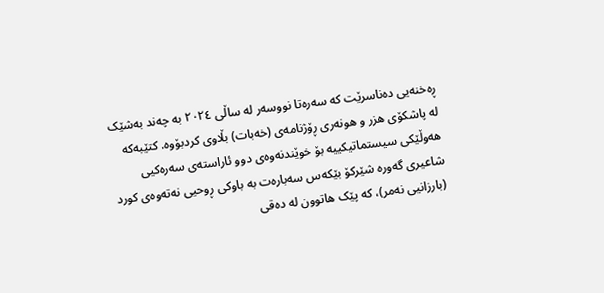ڕەخنەیی دەناسرێت کە سەرەتا نووسەر لە ساڵی ٢٠٢٤ بە چەند بەشێک لە پاشکۆی هزر و هونەری ڕۆژنامەی (خەبات) بڵاوی کردبۆوە. کتێبەکە هەوڵێکی سیستماتیکییە بۆ خوێندنەوەی دوو ئاراستەی سەرەکیی شاعیری گەورە شێرکۆ بێکەس سەبارەت بە باوکی ڕوحیی نەتەوەی کورد (بارزانیی نەمر)، کە پێک هاتوون لە دەقی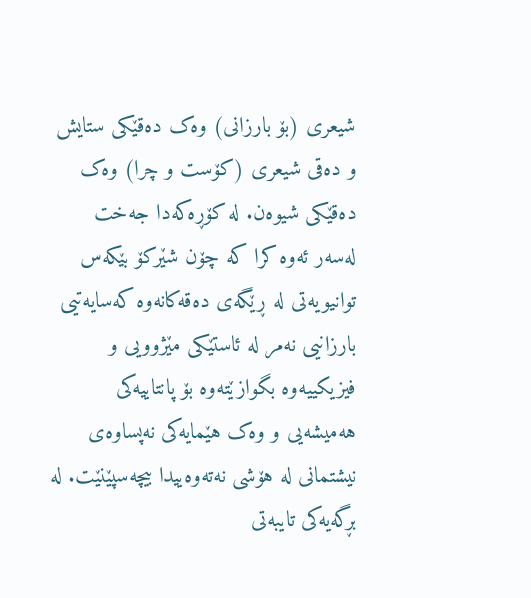شیعری (بۆ بارزانی) وەک دەقێکی ستایش و دەقی شیعری (کۆست و چرا) وەک دەقێکی شیوەن. لە کۆڕەکەدا جەخت لەسەر ئەوە کرا کە چۆن شێرکۆ بێکەس توانیویەتی لە ڕێگەی دەقەکانەوە کەسایەتیی بارزانیی نەمر لە ئاستێکی مێژوویی و فیزیکییەوە بگوازێتەوە بۆ پانتاییەکی هەمیشەیی و وەک هێمایەکی نەپساوەی نیشتمانی لە هۆشی نەتەوەییدا بیچەسپێنێت. لە بڕگەیەکی تایبەتی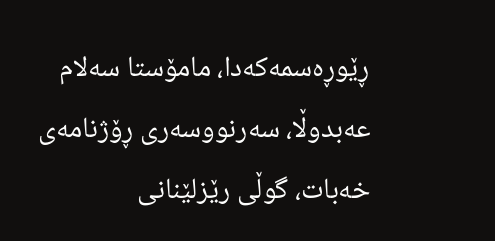ڕێوڕەسمەکەدا، مامۆستا سەلام عەبدوڵا، سەرنووسەری ڕۆژنامەی خەبات، گوڵی رێزلێنانی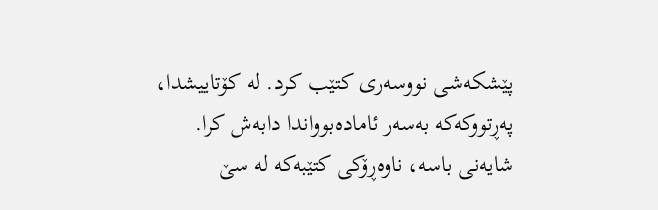پێشکەشی نووسەری کتێب کرد. لە کۆتاییشدا، پەڕتووکەکە بەسەر ئامادەبوواندا دابەش کرا.
شایەنی باسە، ناوەڕۆکی کتێبەکە لە سێ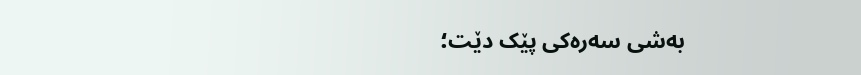بەشی سەرەکی پێک دێت؛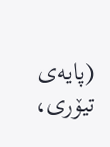(پایەی تیۆری،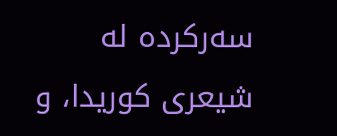سەرکردە لە شیعری کوریدا، و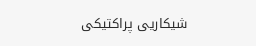شیکاریی پراکتیکی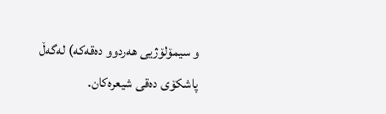و سیمۆلۆژیی هەردوو دەقەکە) لەگەڵ پاشکۆی دەقی شیعرەکان.